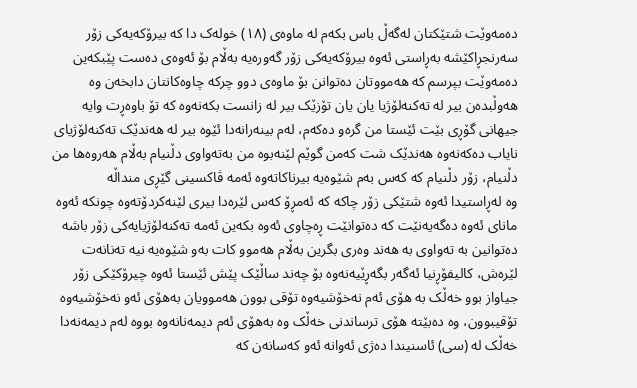دەمەوێت شتێکتان لەگەڵ باس بکەم لە ماوەی (١٨) خولەک دا کە بیرۆکەیەکی زۆر سەرنجڕاکێشە بەڕاستی ئەوە بیرۆکەیەکی زۆر گەورەیە بەڵام بۆ ئەوەی دەست پێبکەین دەمەوێت بپرسم کە هەمووتان دەتوانن بۆ ماوەی دوو چرکە چاوەکانتان دابخەن وە هەوڵبدەن بیر لە تەکنەلۆژیا یان یان تۆزێک بیر لە زانست بکەنەوە کە تۆ باوەڕت وایە جیهانی گۆڕی بێت ئێستا من گرەو دەکەم، لەم بینەرانەدا ئێوە بیر لە هەندێک تەکنەلۆژیای نایاب دەکەنەوە هەندێک شت کەمن گوێم لێنەبوە من بەتەواوی دڵنیام بەڵام هەروەها من دڵنیام، زۆر دڵنیام کە کەس بەم شێوەیە بیرناکاتەوە ئەمە ڤاکسینی گێڕی منداڵە
وە لەڕاستیدا ئەوە شتێکی زۆر چاکە کە ئەمڕۆ کەس لێرەدا بیری لێنەکردۆتەوە چونکە ئەوە مانای ئەوە دەگەیەنێت کە دەتوانێت ڕەچاوی ئەوە بکەین ئەمە تەکنەلۆژیایەکی زۆر باشە دەتوانین بە تەواوی بە هەند وەری بگرین بەڵام هەموو کات بەو شێوەیە نیە تەنانەت لێرەش، کالیفۆڕنیا ئەگەر بگەڕێیەنەوە بۆ چەند ساڵێک پێش ئێستا ئەوە چیرۆکێکی زۆر جیاواز بوو خەڵک بە هۆی ئەم نەخۆشیەوە تۆقی بوون هەموویان بەهۆی ئەو نەخۆشیەوە تۆقیبوون، وە دەبێتە هۆی ترساندنی خەڵک وە بەهۆی ئەم دیمەنانەوە بووە لەم دیمەنەدا خەڵک لە (سی) ئاسنیندا دەژی ئەوانە ئەو کەسانەن کە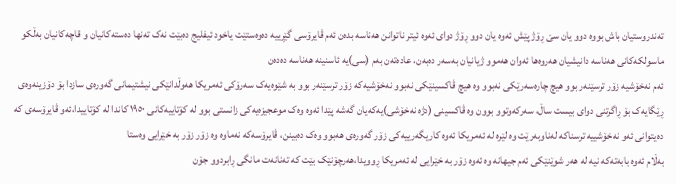تەندروستیان باش بووە دوو یان سێ ڕۆژ پێش ئەوە یان دوو ڕۆژ دوای ئەوە ئیتر ناتوانن هەناسە بدەن ئەم ڤایرۆسی گێڕییە دەوەستێت یاخود ئیفلیج دەبێت نەک تەنها دەستەکانیان و قاچەکانیان بەڵکو ماسولکەکانی هەناسە دانیشیان هەروەها ئەوان هەموو ژیانیان بەسەر دەبەن، عادەتەن بەم (سی)یە ئاسنینە هەناسە دەدەن
ئەم نەخۆشیە زۆر ترسێنەر بوو هیچ چارەسەرێکی نەبوو وە هیچ ڤاکسینێکی نەبوو نەخۆشیەکە زۆر ترسێنەر بوو بە شێوەیەک سەرۆکی ئەمریکا هەوڵدانێکی نیشتیمانی گەورەی سازدا بۆ دۆزینەوەی ڕێگایەک بۆ ڕاگرتنی دوای بیست ساڵ، سەرکەوتوو بوون وە ڤاکسینی (دژە نەخۆشی)یەکەیان گەشە پێدا ئەوە وەک موعجیزەیەکی زانستی بوو لە کۆتاییەکانی ١٩٥٠ کاندا لە کۆتاییدا،ئەو ڤایرۆسەی کە دەیتوانی ئەو نەخۆشییە ترسناکە لەناوبەرێت وە لێرە لە ئەمریکا ئەوە کاریگەرییەکی زۆر گەورەی هەبوو وەک دەبینن، ڤایرۆسەکە نەماوە وە زۆر زۆر بە خێرایی وەستا
بەڵام ئەوە بابەتەکە نیە لە هەر شوێنێکی ئەم جیهانە وە ئەوە زۆر بە خێرایی لە ئەمریکا ڕوویدا،هەرچۆنێک بێت کە تەنانەت مانگی ڕابردوو جۆن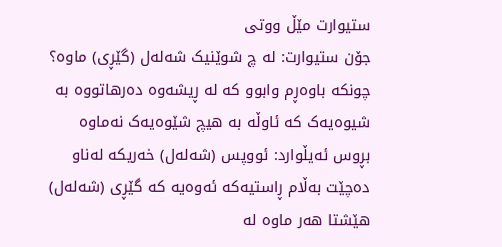ستیوارت مێڵ ووتی
جۆن ستیوارت: لە چ شوێنيک شەلەل (گێڕی) ماوە؟ چونکە باوەڕم وابوو کە لە ڕیشەوە دەرهاتووە بە شیوەیەک کە ئاوڵە بە هیچ شێوەیەک نەماوە
بڕوس ئەیڵوارد: ئووپس (شەلەل) خەریکە لەناو دەچێت بەڵام ڕاستیەکە ئەوەیە کە گێڕی (شەلەل) هێشتا هەر ماوە لە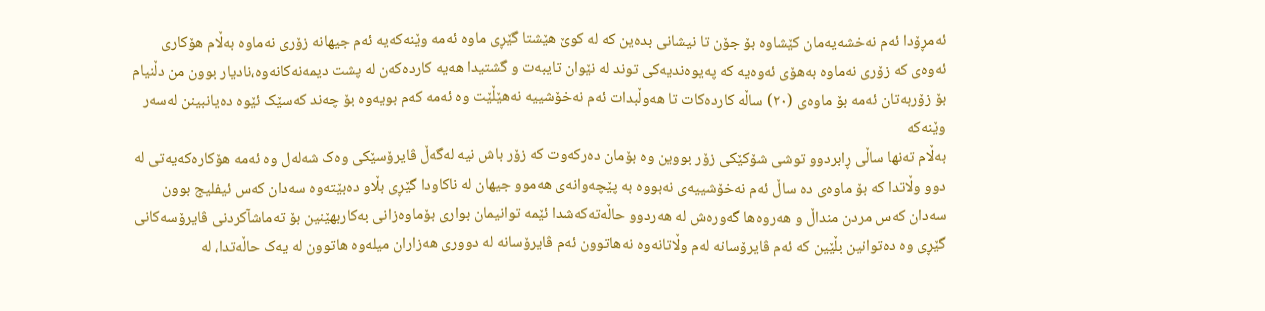ئەمڕۆدا ئەم نەخشەیەمان کێشاوە بۆ جۆن تا نیشانی بدەین کە لە کوێ هێشتا گێڕی ماوە ئەمە وێنەکەیە ئەم جیهانە زۆری نەماوە بەڵام هۆکاری ئەوەی کە زۆری نەماوە بەهۆی ئەوەیە کە پەیوەندیەکی توند لە نێوان تایبەت و گشتیدا هەیە کاردەکەن لە پشت دیمەنەکانەوە،نادیار بوون من دڵنیام بۆ زۆربەتان ئەمە بۆ ماوەی (٢٠) ساڵە کاردەکات تا هەوڵبدات ئەم نەخۆشییە نەهێڵێت وە ئەمە کەم بویەوە بۆ چەند کەسێک ئێوە دەیانبینن لەسەر وێنەکە
بەڵام تەنها ساڵی ڕابردوو توشی شۆکێکی زۆر بووین وە بۆمان دەرکەوت کە زۆر باش نیە لەگەڵ ڤایرۆسێکی وەک شەلەل وە ئەمە هۆکارەکەیەتی لە دوو وڵاتدا کە بۆ ماوەی دە ساڵ ئەم نەخۆشییەی نەبووە بە پێچەوانەی هەموو جیهان لە ناکاودا گێڕی بڵاو دەبێتەوە سەدان کەس ئیفلیج بوون سەدان کەس مردن منداڵ و هەروەها گەورەش لە هەردوو حاڵەتەکەشدا ئێمە توانیمان بواری بۆماوەزانی بەکاربهێنین بۆ تەماشآکردنی ڤایرۆسەکانی گێڕی وە دەتوانین بڵێین کە ئەم ڤایرۆسانە لەم وڵاتانەوە نەهاتوون ئەم ڤایرۆسانە لە دووری هەزاران میلەوە هاتوون لە یەک حاڵەتدا، لە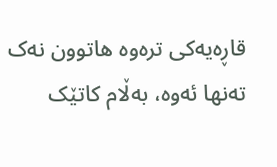قاڕەیەکی ترەوە هاتوون نەک تەنها ئەوە، بەڵام کاتێک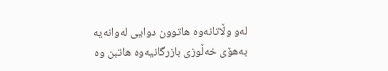لەو وڵاتانەوە هاتوون دوایی لەوانەیە بەهۆی خەڵوزی بازرگانیەوە هاتبن وە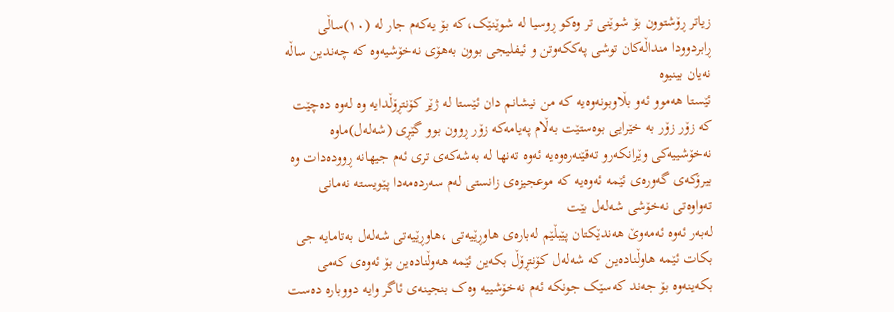زیاتر ڕۆشتوون بۆ شوێنی تر وەکو ڕوسیا لە شوێنێک،کە بۆ یەکەم جار لە (١٠)ساڵی ڕابردوودا منداڵەکان توشی پەککەوتن و ئیفلیجی بوون بەهۆی نەخۆشیەوە کە چەندین ساڵە نەیان بینیوە
ئێستا هەموو ئەو بڵاوبونەوەیە کە من نیشانم دان ئێستا لە ژێر کۆنتڕۆڵدایە وە لەوە دەچێت کە زۆر زۆر بە خێرایی بوەستێت بەڵام پەیامەکە زۆر ڕوون بوو گێڕی (شەلەل)ماوە نەخۆشییەکی وێرانکەرو تەقێنەرەوەیە ئەوە تەنها لە بەشەکەی تری ئەم جیهانە ڕوودەدات وە بیرۆکەی گەورەی ئێمە ئەوەیە کە موعجیزەی زانستی لەم سەردەمەدا پێویستە نەمانی تەواوەتی نەخۆشی شەلەل بێت
لەبەر ئەوە ئەمەوێ هەندێکتان پێبڵێم لەبارەی هاوڕێیەتی ،هاوڕێیەتی شەلەل بەتامایە جی بکات ئێمە هاوڵنادەین کە شەلەل کۆنتڕۆڵ بکەین ئێمە هەوڵنادەین بۆ ئەوەی کەمی بکەینەوە بۆ جەند کەسێک جونکە ئەم نەخۆشییە وەک بنجینەی ئاگر وایە دووبارە دەست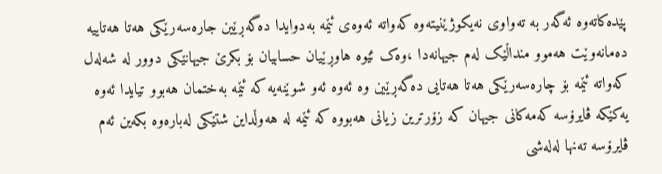پێدەکاتەوە ئەگەر بە تەواوی نەیکوژێنیتەوە کەواتە ئەوەی ئێمە بەدوایدا دەگەڕێین جارەسەرێکی هەتا هەتاییە دەمانەوێت هەموو منداڵێک لەم جیهانەدا ،وەک ئێوە هاوڕێیان حسابیان بۆ بکرێ جیهانێکی دوور لە شەلەل کەواتە ئێمە بۆ چارەسەرێکی هەتا هەتایی دەگەڕێین وە ئەوە ئەو شوێنەیە کە ئێمە بەختمان هەبوو تیایدا ئەوە یەکێکە ڤایرۆسە کەمەکانی جیهان کە زۆرترین زیانی هەبووە کە ئێمە لە هەوڵداین شتێکی لەبارەوە بکەین ئەم ڤایرۆسە تەنها لەلەشی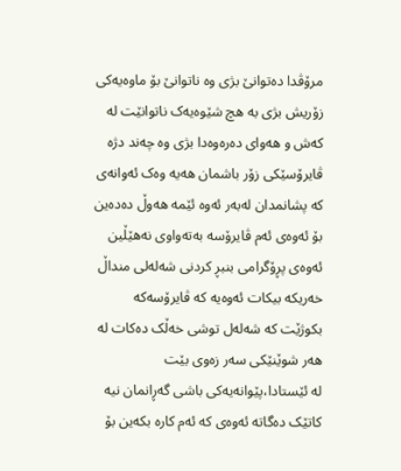مرۆڤدا دەتوانێ بژی وە ناتوانێ بۆ ماوەیەکی زۆریش بژی بە هچ شێوەیەک ناتوانێت لە کەش و هەوای دەرەوەدا بژی وە چەند دژە ڤایرۆسێکی زۆر باشمان هەیە وەک ئەوانەی کە پشانمدان لەبەر ئەوە ئێمە هەوڵ دەدەین بۆ ئەوەی ئەم ڤایرۆسە بەتەواوی نەهێڵین ئەوەی پڕۆگرامی بنبڕ کردنی شەلەلی منداڵ خەریکە بیکات ئەوەیە کە ڤایرۆسەکە بکوژێت کە شەلەل توشی خەڵک دەکات لە هەر شوێنێکی سەر زەوی بێت
لە ئێستادا،پێوانەیەکی باشی گەڕانمان نیە کاتێک دەگاتە ئەوەی کە ئەم کارە بکەین بۆ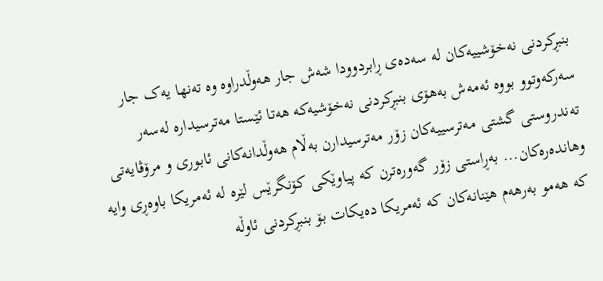بنبڕکردنی نەخۆشییەکان لە سەدەی ڕابردوودا شەش جار هەوڵدراوە وە تەنها یەک جار سەرکەوتوو بووە ئەمەش بەهۆی بنبڕکردنی نەخۆشیەکە هەتا ئێستا مەترسیدارە لەسەر تەندروستی گشتی مەترسییەکان زۆر مەترسیدارن بەڵام هەوڵدانەکانی ئابوری و مرۆڤایەتی وهاندەرەکان... بەڕاستی زۆر گەورەترن کە پیاوێکی کۆنگرێس لێرە لە ئەمریکا باوەڕی وایە کە هەمو بەرهەم هێنانەکان کە ئەمریکا دەیکات بۆ بنبڕکردنی ئاوڵە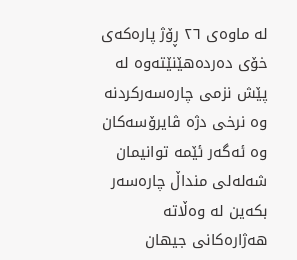لە ماوەی ٢٦ ڕۆژ پارەکەی خۆی دەردەهێنێتەوە لە پێش نزمی چارەسەرکردنە وە نرخی دژە ڤایرۆسەکان وە ئەگەر ئێمە توانیمان شەلەلی منداڵ چارەسەر بکەین لە وەڵاتە هەژارەکانی جیهان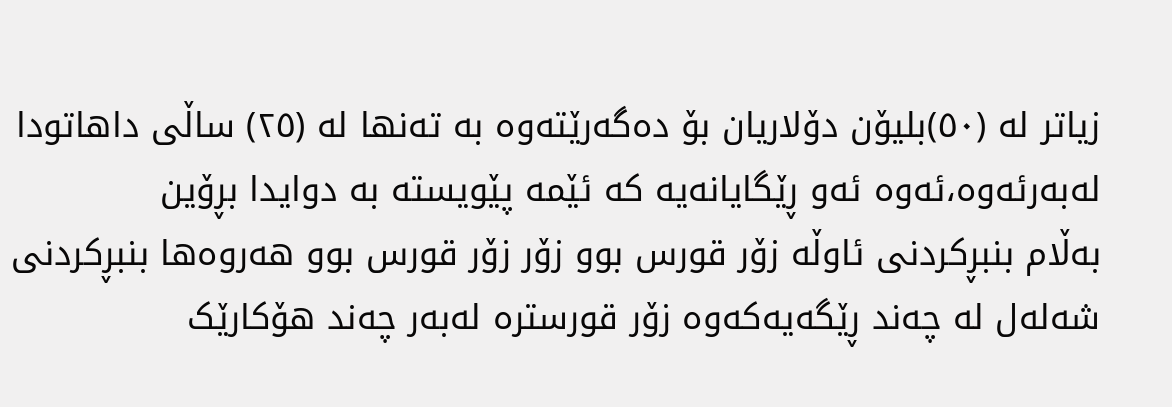زیاتر لە (٥٠)بلیۆن دۆلاریان بۆ دەگەرێتەوە بە تەنها لە (٢٥) ساڵی داهاتودا لەبەرئەوە،ئەوە ئەو ڕێگایانەیە کە ئێمە پێویستە بە دوایدا بڕۆین
بەڵام بنبڕکردنی ئاوڵە زۆر قورس بوو زۆر زۆر قورس بوو هەروەها بنبڕکردنی شەلەل لە چەند ڕێگەیەکەوە زۆر قورسترە لەبەر چەند هۆکارێک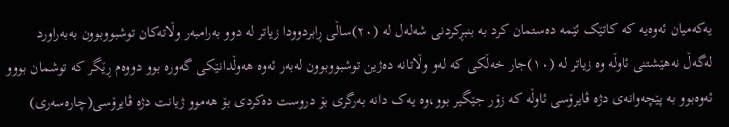یەکەمیان ئەوەیە کە کاتێک ئێمە دەستمان کرد بە بنبڕکردنی شەلەل لە (٢٠)ساڵی ڕابردوودا زیاتر لە دوو بەرامبەر وڵاتەکان توشبووبوون بەبەراورد لەگەڵ نەهێشتنی ئاوڵە وە زیاتر لە (١٠)جار خەڵکی کە لەو وڵاتانە دەژین توشبووبوون لەبەر ئەوە هەوڵدانێکی گەورە بوو دووەم ڕێگر کە توشمان بووو ئەوەبوو بە پێچەوانەی دژە ڤایرۆسی ئاوڵە کە زۆر جێگیر بوو،وە یەک دانە بەرگری بۆ دروست دەکردی بۆ هەموو ژیانت دژە ڤایرۆسی(چارەسەری)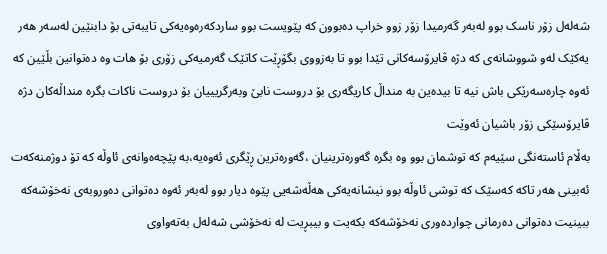شەلەل زۆر ناسک بوو لەبەر گەرمیدا زۆر زوو خراپ دەبوون کە پێویست بوو ساردکەرەوەیەکی تایبەتی بۆ دابنێین لەسەر هەر یەکێک لەو شووشانەی کە دژە ڤایرۆسەکانی تێدا بوو تا بەزووی بگۆڕێت کاتێک گەرمیەکی زۆری بۆ هات وە دەتوانین بڵێین کە ئەوە چارەسەرێکی باش نیە تا بیدەین بە منداڵ کاریگەری بۆ دروست نابێ وبەرگریییان بۆ دروست ناکات بگرە منداڵەکان دژە ڤایرۆسێکی زۆر باشیان ئەوێت
بەڵام ئاستەنگی سێیەم کە توشمان بوو وە بگرە گەورەترینیان ،گەورەترین ڕێگری ئەوەیە،بە پێچەەوانەی ئاوڵە کە تۆ دوژمنەکەت ئەبینی هەر تاکە کەسێک کە توشی ئاوڵە بوو نیشانەیەکی هەڵەشەیی پێوە دیار بوو لەبەر ئەوە دەتوانی دەوروبەی نەخۆشەکە ببینیت دەتوانی دەرمانی چواردەوری نەخۆشەکە بکەیت و بیبڕیت لە نەخۆشی شەلەل بەتەواوی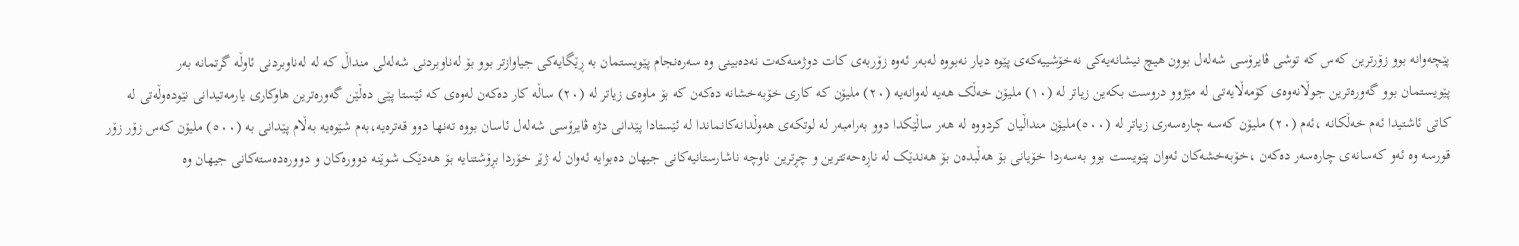پێچەوانە بوو زۆرترین کەس کە توشی ڤایرۆسی شەلەل بوون هیچ نیشانەیەکی نەخۆشییەکەی پێوە دیار نەبووە لەبەر ئەوە زۆربەی کات دوژمنەکەت نەدەبینی وە سەرەنجام پێویستمان بە ڕێگایەکی جیاوازتر بوو بۆ لەناوبردنی شەلەلی منداڵ کە لە لەناوبردنی ئاوڵە گرتمانە بەر
پێویستمان بوو گەورەترین جوڵانەوەی کۆمەڵایەتی لە مێژوو دروست بکەین زیاتر لە (١٠) ملیۆن خەڵک هەیە لەوانەیە (٢٠) ملیۆن کە کاری خۆبەخشانە دەکەن کە بۆ ماوەی زیاتر لە (٢٠) ساڵە کار دەکەن لەوەی کە ئێستا پێی دەڵێن گەورەترین هاوکاری یارمەتیدانی نێودەوڵەتی لە کاتی ئاشتیدا ئەم خەڵکانە ،ئەم (٢٠) ملیۆن کەسە چارەسەری زیاتر لە (٥٠٠)ملیۆن منداڵیان کردووە لە هەر ساڵێکدا دوو بەرامبەر لە لوتکەی هەوڵدانەکانماندا لە ئێستادا پێدانی دژە ڤایرۆسی شەلەل ئاسان بووە تەنها دوو قەترەیە،بەم شێوەیە بەڵام پێدانی بە (٥٠٠) ملیۆن کەس زۆر زۆر قورسە وە ئەو کەسانەی چارەسەر دەکەن ،خۆبەخشەکان ئەوان پێویست بوو بەسەردا خۆیانی بۆ هەڵبدەن بۆ هەندێک لە ناڕەحەتترین و چڕترین ناوچە ناشارستانیەکانی جیهان دەبوایە ئەوان لە ژێر خۆردا بڕۆشتنایە بۆ هەدێک شوێنە دوورەکان و دوورەدەستەکانی جیهان وە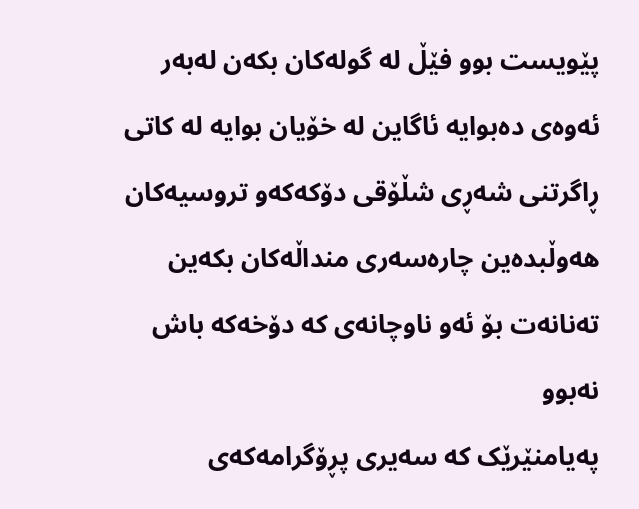پێویست بوو فێڵ لە گولەکان بکەن لەبەر ئەوەی دەبوایە ئاگاین لە خۆیان بوایە لە کاتی ڕاگرتنی شەڕی شڵۆقی دۆکەکەو تروسیەکان هەوڵبدەین چارەسەری منداڵەکان بکەین تەنانەت بۆ ئەو ناوچانەی کە دۆخەکە باش نەبوو
پەیامنێرێک کە سەیری پڕۆگرامەکەی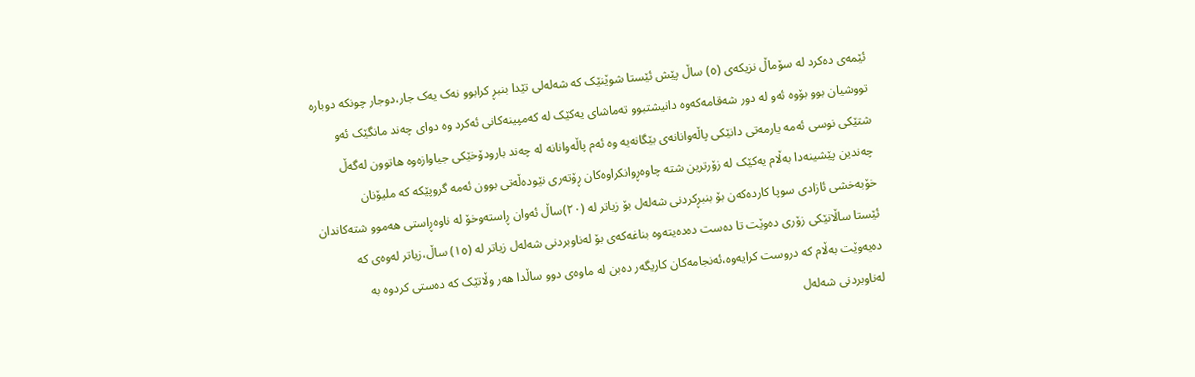ئێمەی دەکرد لە سۆماڵ نزیکەی (٥) ساڵ پێش ئێستا شوێنێک کە شەلەلی تێدا بنبڕ کرابوو نەک یەک جار،دوجار چونکە دوبارە تووشیان بوو بۆوە ئەو لە دور شەقامەکەوە دانیشتبوو تەماشای یەکێک لە کەمپینەکانی ئەکرد وە دوای چەند مانگێک ئەو شتێکی نوسی ئەمە یارمەتی دانێکی پاڵەوانانەی بێگانەیە وە ئەم پاڵەوانانە لە چەند بارودۆخێکی جیاوازەوە هاتوون لەگەڵ چەندین پێشینەدا بەڵام یەکێک لە زۆرترین شتە چاوەڕوانکراوەکان ڕۆتەری نێودەڵەتی بوون ئەمە گروپێکە کە ملیۆنان خۆبەخشی ئازادی سوپا کاردەکەن بۆ بنبڕکردنی شەلەل بۆ زیاتر لە (٢٠)ساڵ ئەوان ڕاستەوخۆ لە ناوەڕاستی هەموو شتەکاندان
ئێستا ساڵانێکی زۆری دەوێت تا دەست دەدەیتەوە بناغەکەی بۆ لەناوبردنی شەلەل زیاتر لە (١٥) ساڵ،زیاتر لەوەی کە دەیەوێت بەڵام کە دروست کرایەوە،ئەنجامەکان کاریگەر دەبن لە ماوەی دوو ساڵدا هەر وڵاتێک کە دەستی کردوە بە لەناوبردنی شەلەل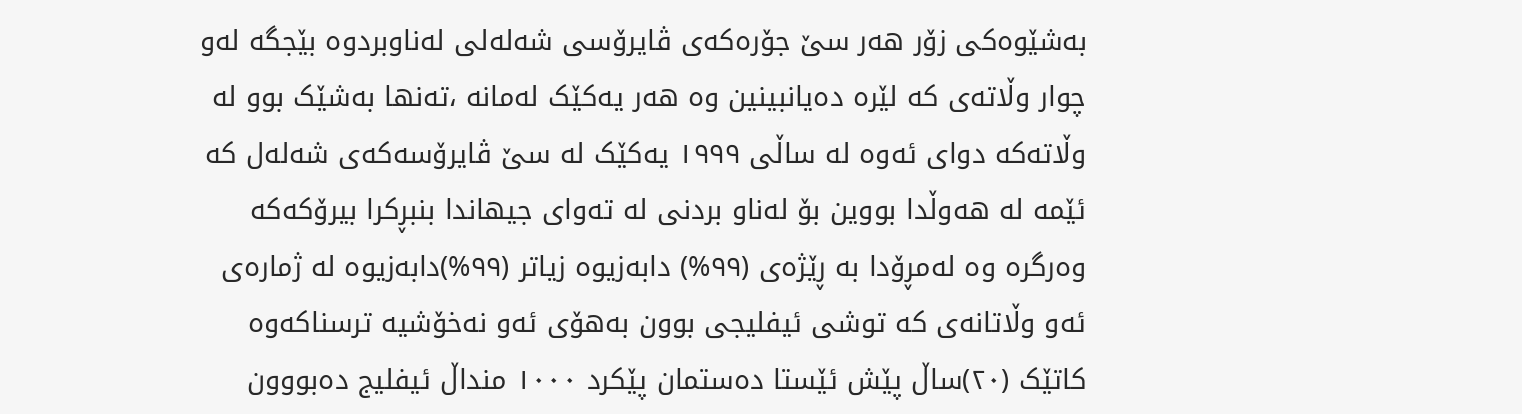بەشێوەکی زۆر هەر سێ جۆرەکەی ڤایرۆسی شەلەلی لەناوبردوە بێجگە لەو چوار وڵاتەی کە لێرە دەیانبینین وە هەر یەکێک لەمانە ،تەنها بەشێک بوو لە وڵاتەکە دوای ئەوە لە ساڵی ١٩٩٩ یەکێک لە سێ ڤایرۆسەکەی شەلەل کە ئێمە لە هەوڵدا بووین بۆ لەناو بردنی لە تەوای جیهاندا بنبڕکرا بیرۆکەکە وەرگرە وە لەمڕۆدا بە ڕێژەی (٩٩%) دابەزیوە زیاتر (٩٩%)دابەزیوە لە ژمارەی ئەو وڵاتانەی کە توشی ئیفلیجی بوون بەهۆی ئەو نەخۆشیە ترسناکەوە کاتێک (٢٠)ساڵ پێش ئێستا دەستمان پێکرد ١٠٠٠ منداڵ ئیفلیج دەبووون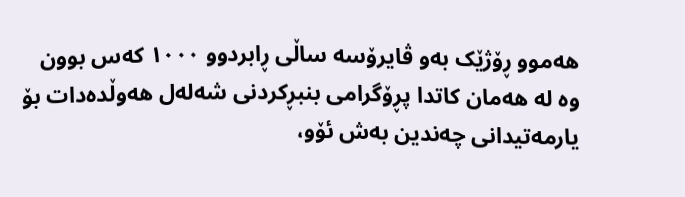هەموو ڕۆژێک بەو ڤایرۆسە ساڵی ڕابردوو ١٠٠٠ کەس بوون
وە لە هەمان کاتدا پڕۆگرامی بنبڕکردنی شەلەل هەوڵدەدات بۆ یارمەتیدانی چەندین بەش ئۆو،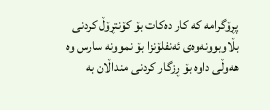پڕۆگرامە کە کار دەکات بۆ کۆنتڕۆڵ کردنی بڵاوبوونەوەی ئەنفلۆنزا بۆ نموونە سارس وە هەوڵی داوە بۆ ڕزگار کردنی منداڵان بە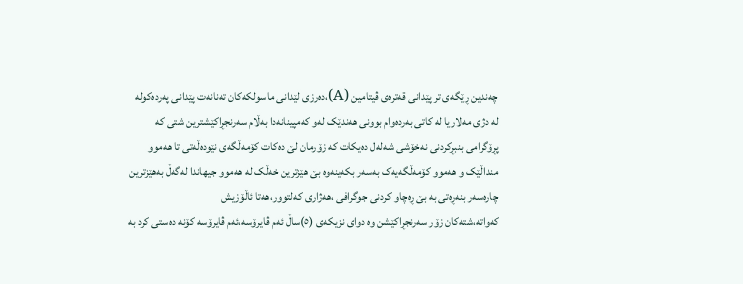چەندین ڕێگەی تر پێدانی قەترەی ڤیتامین (A)،دەرزی لێدانی ماسولکەکان تەنانەت پێدانی پەردەکولە لە دژی مەلاریا لە کاتی بەردەوام بوونی هەندێک لەو کەمپینانەدا بەڵام سەرنجڕاکێشترین شتی کە پڕۆگرامی بنبڕکردنی نەخۆشی شەلەل دەیکات کە زۆرمان لێ دەکات کۆمەڵگەی نێودەڵەتی تا هەموو منداڵێک و هەموو کۆمەڵگەیەک بەسەر بکەینەوە بێ هێزترین خەڵک لە هەموو جیهاندا لەگەڵ بەهێزترین چارەسەر بنەڕەتی بە بێ ڕەچاو کردنی جوگرافی ،هەژاری کەلتوور،هەتا ئاڵۆزیش
کەواتە،شتەکان زۆر سەرنجڕاکێشن وە دوای نزیکەی (٥)ساڵ ئەم ڤایرۆسە،ئەم ڤایرۆسە کۆنە دەستی کرد بە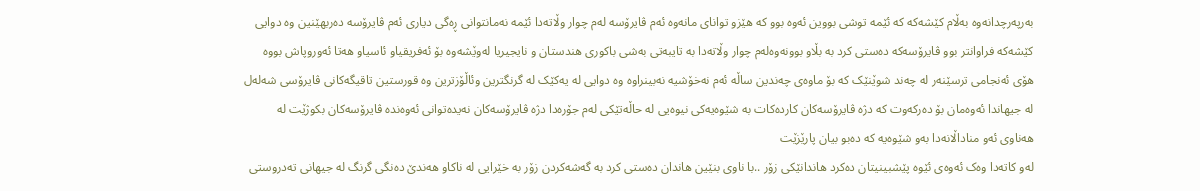بەرپەرچدانەوە بەڵام کێشەکە کە ئێمە توشی بووین ئەوە بوو کە هێزو توانای مانەوە ئەم ڤایرۆسە لەم چوار وڵاتەدا ئێمە نەمانتوانی ڕەگی دیاری ئەم ڤایرۆسە دەربهێنین وە دوایی کێشەکە فراوانتر بوو ڤایرۆسەکە دەستی کرد بە بڵاو بوونەوەلەم چوار وڵاتەدا بە تایبەتی بەشی باکوری هندستان و نایجیریا لەوێشەوە بۆ ئەفریقیاو ئاسیاو هەتا ئەوروپاش بووە هۆی ئەنجامی ترسێنەر لە چەند شوێنێک کە بۆ ماوەی چەندین ساڵە ئەم نەخۆشیە نەبینراوە وە دوایی لە یەکێک لە گرنگترین وئاڵۆزترین وە قورستین تاقیگەکانی ڤایرۆسی شەلەل لە جیهاندا ئەوەمان بۆ دەرکەوت کە دژە ڤایرۆسەکان کاردەکات بە شێوەیەکی نیوەیی لە حاڵەتێکی لەم جۆرەدا دژە ڤایرۆسەکان نەیدەتوانی ئەوەندە ڤایرۆسەکان بکوژێت لە هەناوی ئەو مناداڵانەدا بەو شێوەیە کە دەبو بیان پارێزێت
لەو کاتەدا وەک ئەوەی ئێوە پێشبینیتان دەکرد هاندانێکی زۆر ..با ناوی بنێین هاندان دەستی کرد بە گەشەکردن زۆر بە خێرایی لە ناکاو هەندێ دەنگی گرنگ لە جیهانی تەدروستی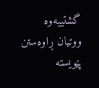گشتییەوە ووتیان ڕاوەستن پێویستە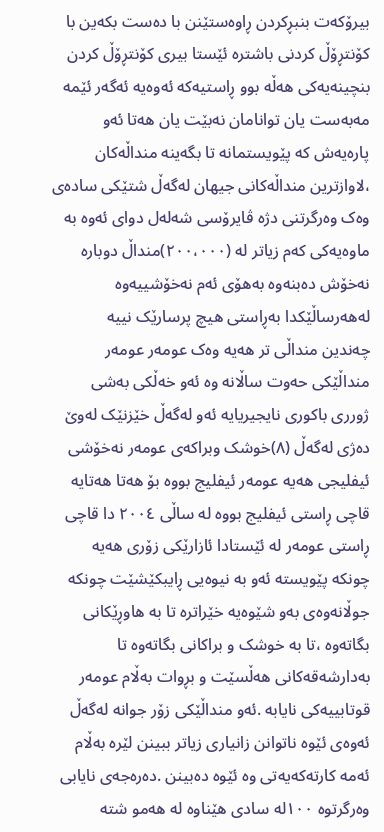بیرۆکەت بنبڕکردن ڕاوەستێنن با دەست بکەین با کۆنتڕۆڵ کردنی باشترە ئێستا بیری کۆنتڕۆڵ کردن بنچینەیەکی هەڵە بوو ڕاستیەکە ئەوەیە ئەگەر ئێمە مەبەست یان توانامان نەبێت یان هەتا ئەو پارەیەش کە پێویستمانە تا بگەینە منداڵەکان ،لاوازترین منداڵەکانی جیهان لەگەڵ شتێکی سادەی وەک وەرگرتنی دژە ڤایرۆسی شەلەل دوای ئەوە بە ماوەیەکی کەم زیاتر لە (٢٠٠،٠٠٠)منداڵ دوبارە نەخۆش دەبنەوە بەهۆی ئەم نەخۆشییەوە لەهەرساڵێکدا بەڕاستی هیچ پرسارێک نییە
چەندین منداڵی تر هەیە وەک عومەر عومەر منداڵێکی حەوت ساڵانە وە ئەو خەڵکی بەشی ژورری باکوری نایجیریایە ئەو لەگەڵ خێزنێک لەوێ دەژی لەگەڵ (٨)خوشک وبراکەی عومەر نەخۆشی ئیفلیجی هەیە عومەر ئیفلیج بووە بۆ هەتا هەتایە قاچی ڕاستی ئیفلیج بووە لە ساڵی ٢٠٠٤ دا قاچی ڕاستی عومەر لە ئێستادا ئازارێکی زۆری هەیە چونکە پێویستە ئەو بە نیوەیی ڕایبکێشێت چونکە جوڵانەوەی بەو شێوەیە خێراترە تا بە هاوڕێکانی بگاتەوە ،تا بە خوشک و براکانی بگاتەوە تا بەدارشەقەکانی هەڵسێت و بڕوات بەڵام عومەر قوتابییەکی نایابە .ئەو منداڵێکی زۆر جوانە لەگەڵ ئەوەی ئێوە ناتوانن زانیاری زیاتر ببینن لێرە بەڵام ئەمە کارتەکەیەتی وە ئێوە دەبینن .دەرەجەی نایابی وەرگرتوە ١٠٠لە سادی هێناوە لە هەمو شتە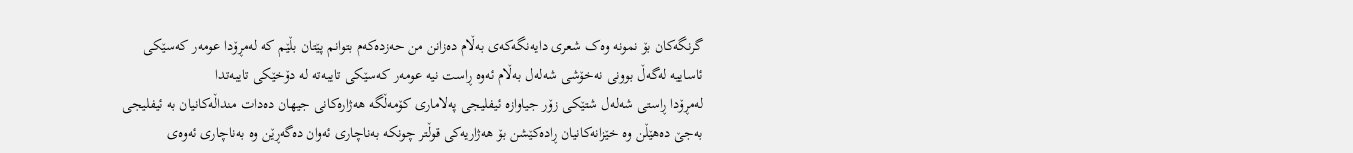گرنگەکان بۆ نمونە وەک شعری دایەنگەکەی بەڵام دەزانن من حەزدەکەم بتوانم پێتان بڵێم کە لەمڕۆدا عومەر کەسێکی ئاساییە لەگەڵ بوونی نەخۆشی شەلەل بەڵام ئەوە ڕاست نیە عومەر کەسێکی تایبەتە لە دۆخێکی تایبەتدا
لەمڕۆدا ڕاستی شەلەل شتێکی زۆر جیاوازە ئیفلیجی پەلاماری کۆمەڵگە هەژارەکانی جیهان دەدات منداڵەکانیان بە ئیفلیجی بەجێ دەهێڵن وە خێزانەکانیان ڕادەکێشن بۆ هەژاریەکی قوڵتر چونکە بەناچاری ئەوان دەگەڕێن وە بەناچاری ئەوەی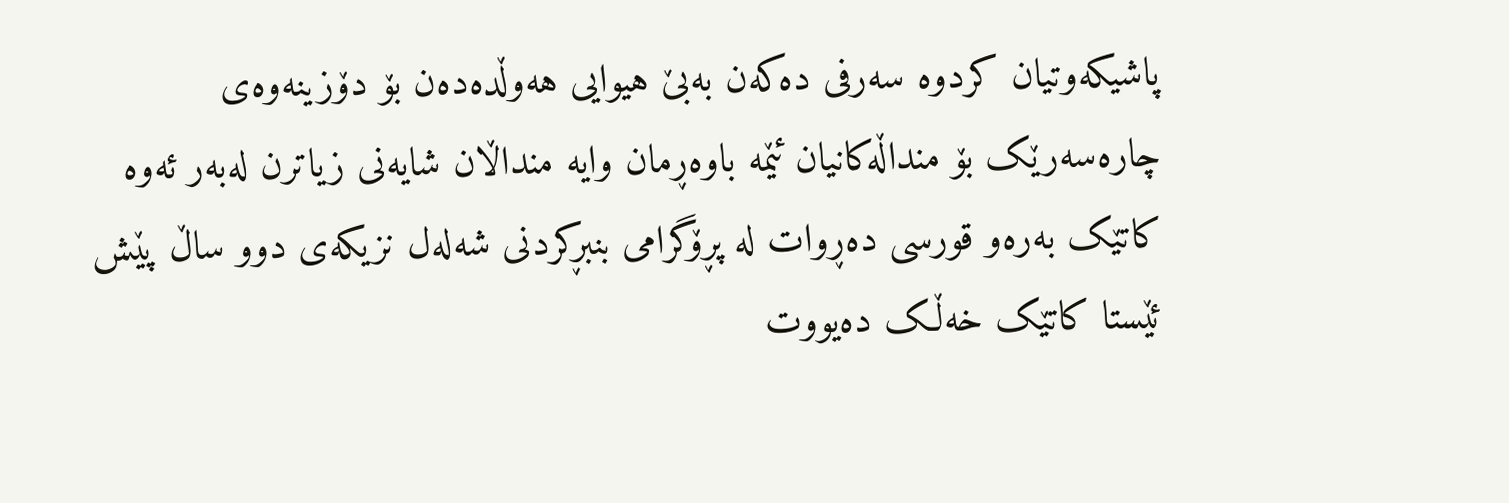پاشيکەوتیان کردوە سەرفی دەکەن بەبێ هیوایی هەوڵدەدەن بۆ دۆزینەوەی چارەسەرێک بۆ منداڵەکانیان ئێمە باوەڕمان وایە منداڵان شایەنی زیاترن لەبەر ئەوە کاتێک بەرەو قورسی دەڕوات لە پڕۆگرامی بنبڕکردنی شەلەل نزیکەی دوو ساڵ پێش ئێستا کاتێک خەڵک دەیووت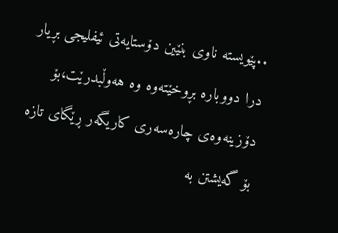..پێویستە ناوی بنێین دۆستایەتی ئیفلیجی بڕیار درا دووبارە بڕوخێتەوە وە هەوڵبدرێت،بۆ دۆزینەوەی چارەسەری کاریگەر ڕێگای تازە بۆ گەیشتن بە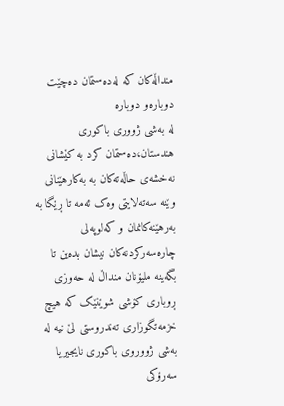منداڵەکان کە لەدەستمان دەچێت دوبارەو دوبارە
لە بەشی ژووری باکوری هندستان،دەستمان کرد بە کێشانی نەخشەی حاڵەتەکان بە بەکارهێنانی وێنە سەتەلایتی وەک ئەمە تا ڕێگا بە بەرهێنەکانمان و کەلوپەلی چارەسەرکردنەکان نیشان بدەین تا بگەینە ملیۆنان منداڵ لە حەوزی ڕوباری کۆشی شوێنێک کە هیچ خزمەتگوزاری تەندروستی لێ نیە لە بەشی ژووروی باکوری نایجیریا سەرۆکی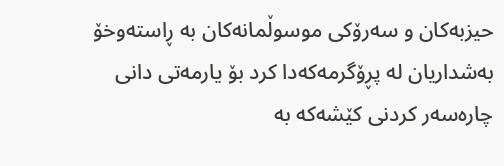حیزبەکان و سەرۆکی موسوڵمانەکان بە ڕاستەوخۆ بەشداریان لە پڕۆگرمەکەدا کرد بۆ یارمەتی دانی چارەسەر کردنی کێشەکە بە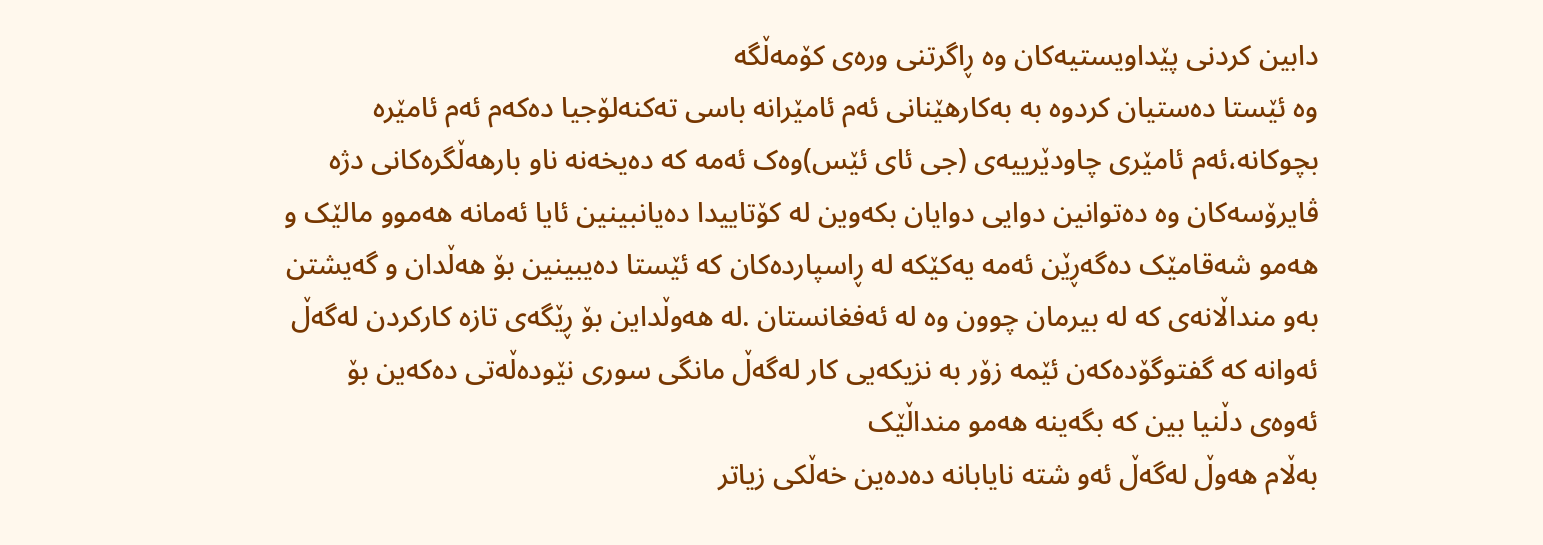دابین کردنی پێداویستیەکان وە ڕاگرتنی ورەی کۆمەڵگە
وە ئێستا دەستیان کردوە بە بەکارهێنانی ئەم ئامێرانە باسی تەکنەلۆجیا دەکەم ئەم ئامێرە بچوکانە،ئەم ئامێری چاودێرییەی (جی ئای ئێس)وەک ئەمە کە دەیخەنە ناو بارهەڵگرەکانی دژە ڤایرۆسەکان وە دەتوانین دوایی دوایان بکەوین لە کۆتاییدا دەیانبینین ئایا ئەمانە هەموو مالێک و هەمو شەقامێک دەگەڕێن ئەمە یەکێکە لە ڕاسپاردەکان کە ئێستا دەیبینین بۆ هەڵدان و گەیشتن بەو منداڵانەی کە لە بیرمان چوون وە لە ئەفغانستان .لە هەوڵداین بۆ ڕێگەی تازە کارکردن لەگەڵ ئەوانە کە گفتوگۆدەکەن ئێمە زۆر بە نزیکەیی کار لەگەڵ مانگی سوری نێودەڵەتی دەکەین بۆ ئەوەی دڵنیا بین کە بگەینە هەمو منداڵێک
بەڵام هەوڵ لەگەڵ ئەو شتە نایابانە دەدەین خەڵکی زیاتر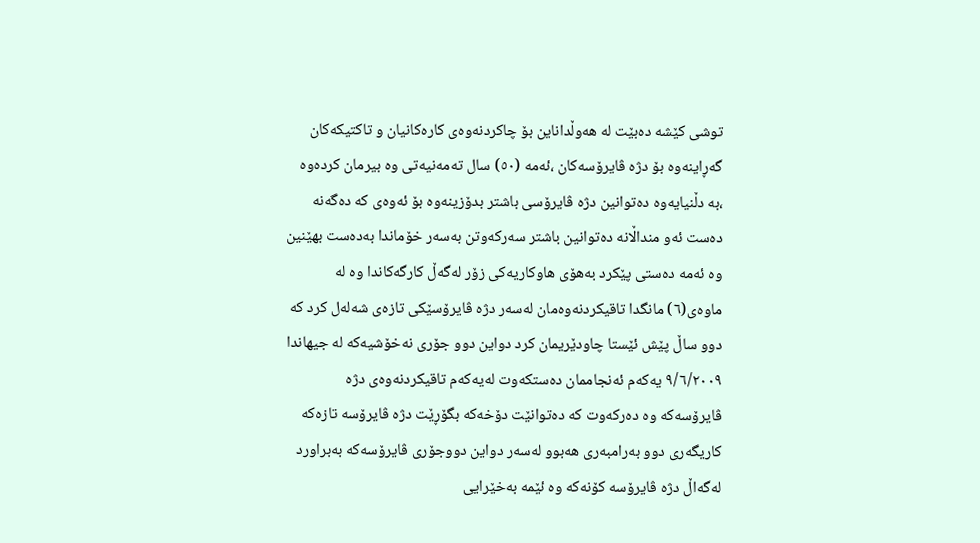توشی کێشە دەبێت لە هەوڵداناین بۆ چاکردنەوەی کارەکانیان و تاکتیکەکان گەڕاینەوە بۆ دژە ڤایرۆسەکان ،ئەمە (٥٠) سال تەمەنیەتی وە بیرمان کردەوە ،بە دڵنیایەوە دەتوانین دژە ڤایرۆسی باشتر بدۆزینەوە بۆ ئەوەی کە دەگەنە دەست ئەو منداڵانە دەتوانین باشتر سەرکەوتن بەسەر خۆماندا بەدەست بهێنین وە ئەمە دەستی پێکرد بەهۆی هاوکاریەکی زۆر لەگەڵ کارگەکاندا وە لە ماوەی(٦) مانگدا تاقیکردنەوەمان لەسەر دژە ڤایرۆسێکی تازەی شەلەل کرد کە دوو ساڵ پێش ئێستا چاودێریمان کرد دواین دوو جۆری نەخۆشیەکە لە جیهاندا ٩/٦/٢٠٠٩ یەکەم ئەنجاممان دەستکەوت لەیەکەم تاقیکردنەوەی دژە ڤایرۆسەکە وە دەرکەوت کە دەتوانێت دۆخەکە بگۆڕێت دژە ڤایرۆسە تازەکە کاریگەری دوو بەرامبەری هەبوو لەسەر دواین دووجۆری ڤایرۆسەکە بەبراورد لەگەاڵ دژە ڤایرۆسە کۆنەکە وە ئێمە بەخێرایی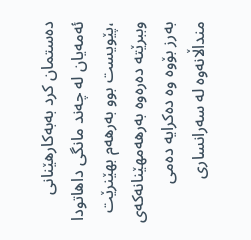دەستمان کرد بەبەکارهێنانی ئەمەیان لە چەند مانگی داهاتودا ،پێویست بوو بەرهەم بهێنرێت وببرێتە دەرەوە بەرهەمهێنانەکەی بەرز بۆوە وە دەکرایە دەمی منداڵانەوە لە سەرانساری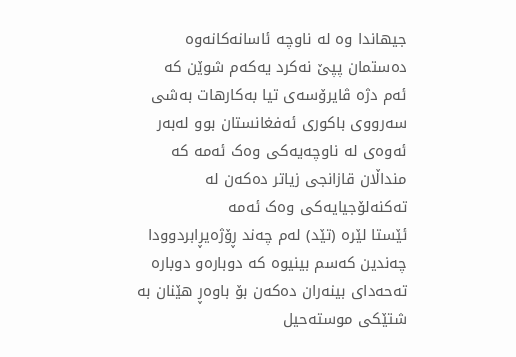جیهاندا وە لە ناوچە ئاسانەکانەوە دەستمان پپێ نەکرد یەکەم شوێن کە ئەم دژە ڤایرۆسەی تیا بەکارهات بەشی سەرووی باکوری ئەفغانستان بوو لەبەر ئەوەی لە ناوچەیەکی وەک ئەمە کە منداڵان قازانجی زیاتر دەکەن لە تەکنەلۆجیایەکی وەک ئەمە
ئێستا لێرە (تێد) لەم چەند ڕۆژەیڕابردوودا چەندین کەسم بینیوە کە دوبارەو دوبارە تەحەدای بینەران دەکەن بۆ باوەڕ هێنان بە شتێکی موستەحیل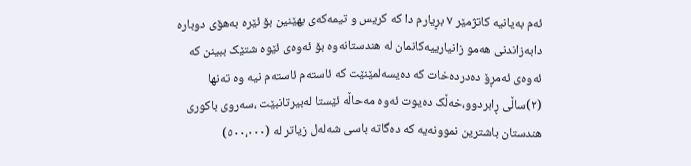ئەم بەیانیە کاتژمێر ٧ بڕیارم دا کە کریس و تیمەکەی بهێنین بۆ ئێرە بەهۆی دوبارە دابەزاندنی هەمو زانیارییەکانمان لە هندستانەوە بۆ ئەوەی ئێوە شتێک ببینن کە ئەوەی ئەمڕۆ دەدردەخات کە دەیسەلمێنێت کە ئاستەم ئاستەم نیە وە تەنها (٢)ساڵی ڕابردوو،خەڵک دەیوت ئەوە مەحاڵە ئێستا لەبیرتانبێت ،سەروی باکوری هندستان باشترین نموونەیە کە دەگاتە باسی شەلەل زیاتر لە (٥٠٠،٠٠٠)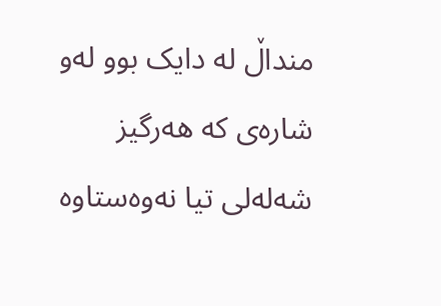منداڵ لە دایک بوو لەو شارەی کە هەرگیز شەلەلی تیا نەوەستاوە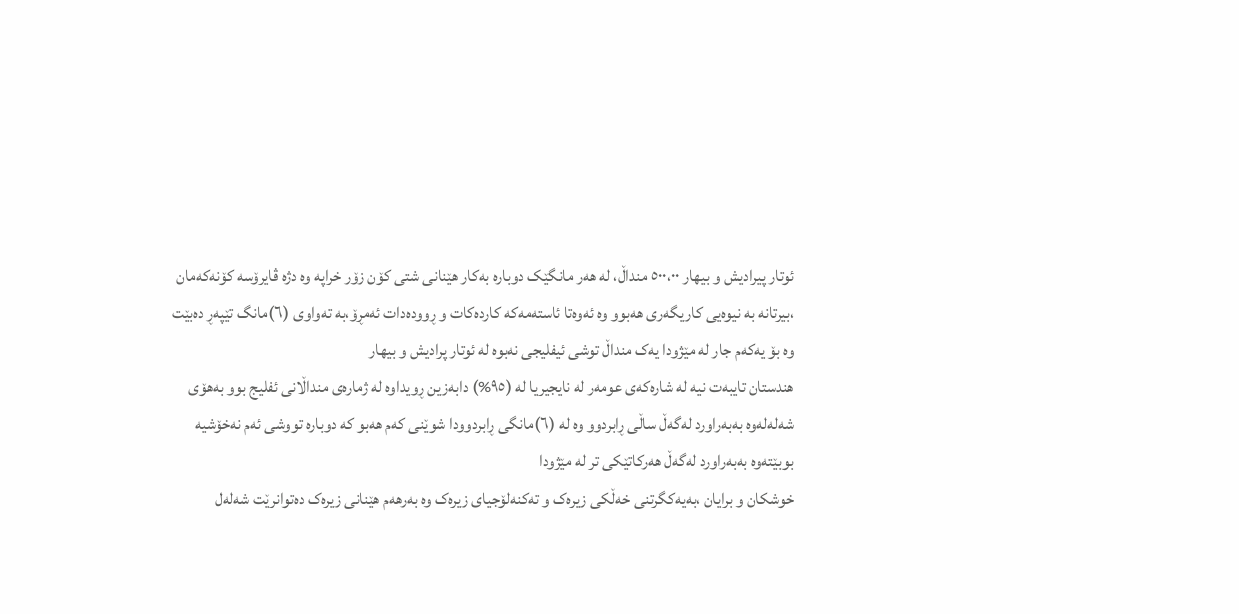ئوتار پیرادیش و بیهار ٥٠٠،٠٠ منداڵ، لە هەر مانگێک دوبارە بەکار هێنانی شتی کۆن زۆر خراپە وە دژە ڤایرۆسە کۆنەکەمان ،بیرتانە بە نیوەیی کاریگەری هەبوو وە ئەوەتا ئاستەمەکە کاردەکات و ڕوودەدات ئەمڕۆ،بە تەواوی (٦)مانگ تێپەڕ دەبێت وە بۆ یەکەم جار لە مێژودا یەک منداڵ توشی ئیفلیجی نەبوە لە ئوتار پرادیش و بیهار
هندستان تایبەت نیە لە شارەکەی عومەر لە نایجیریا لە (٩٥%) دابەزین ڕویداوە لە ژمارەی منداڵانی ئفلیج بوو بەهۆی شەلەلەوە بەبەراورد لەگەڵ ساڵی ڕابردوو وە لە (٦)مانگی ڕابردوودا شوێنی کەم هەبو کە دوبارە تووشی ئەم نەخۆشیە بوبێتەوە بەبەراورد لەگەڵ هەرکاتێکی تر لە مێژودا
خوشکان و برایان ،بەیەکگرتنی خەڵکی زیرەک و تەکنەلۆجیای زیرەک وە بەرهەم هێنانی زیرەک دەتوانرێت شەلەل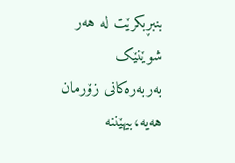بنبڕبکرێت لە هەر شوێنێک بەربەرەکانی زۆرمان هەیە،بیهێننە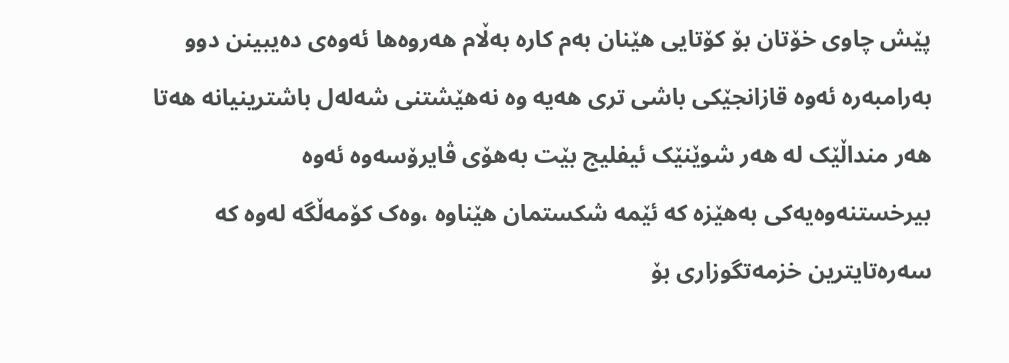پێش چاوی خۆتان بۆ کۆتایی هێنان بەم کارە بەڵام هەروەها ئەوەی دەیبینن دوو بەرامبەرە ئەوە قازانجێکی باشی تری هەیە وە نەهێشتنی شەلەل باشترینیانە هەتا هەر منداڵێک لە هەر شوێنێک ئیفلیج بێت بەهۆی ڤایرۆسەوە ئەوە بیرخستنەوەیەکی بەهێزە کە ئێمە شکستمان هێناوە ،وەک کۆمەڵگە لەوە کە سەرەتایترین خزمەتگوزاری بۆ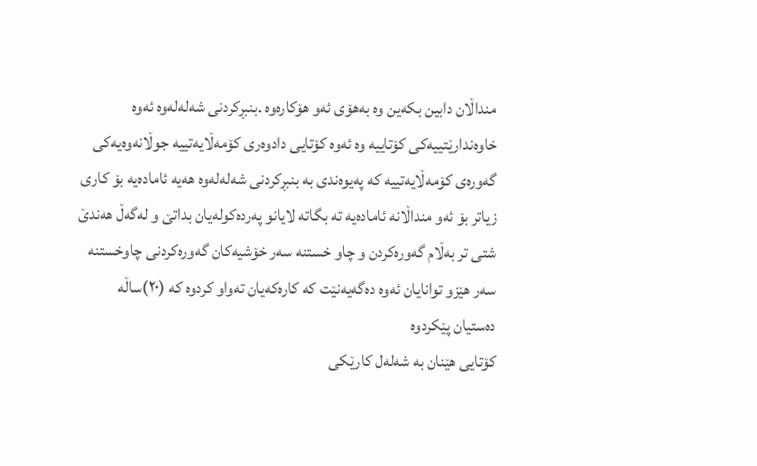منداڵان دابین بکەین وە بەهۆی ئەو هۆکارەوە .بنبڕکردنی شەلەلەوە ئەوە خاوەندارێتییەکی کۆتاییە وە ئەوە کۆتایی دادوەری کۆمەڵایەتییە جوڵانەوەیەکی گەورەی کۆمەڵایەتییە کە پەیوەندی بە بنبڕکردنی شەلەلەوە هەیە ئامادەیە بۆ کاری زیاتر بۆ ئەو منداڵانە ئامادەیە تە بگاتە لایانو پەردەکولەیان بداتێ و لەگەڵ هەندێ شتی تر بەڵام گەورەکردن و چاو خستنە سەر خۆشیەکان گەورەکردنی چاوخستنە سەر هێزو توانایان ئەوە دەگەیەنێت کە کارەکەیان تەواو کردوە کە (٢٠)ساڵە دەستیان پێکردوە
کۆتایی هێنان بە شەلەل کارێکی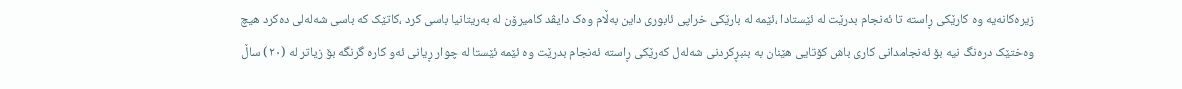زیرەکانەیە وە کارێکی ڕاستە تا ئەنجام بدرێت لە ئێستادا ،ئێمە لە بارێکی خراپی ئابوری داین بەڵام وەک دایڤد کامیرۆن لە بەریتانیا باسی کرد ،کاتێک کە باسی شەلەلی دەکرد هیچ وەختێک درەنگ نیە بۆ ئەنجامدانی کاری باش کۆتایی هێنان بە بنبڕکردنی شەلەل کەرێکی ڕاستە ئەنجام بدرێت وە ئێمە ئێستا لە چوار ڕیانی ئەو کارە گرنگە بۆ زیاتر لە (٢٠) ساڵ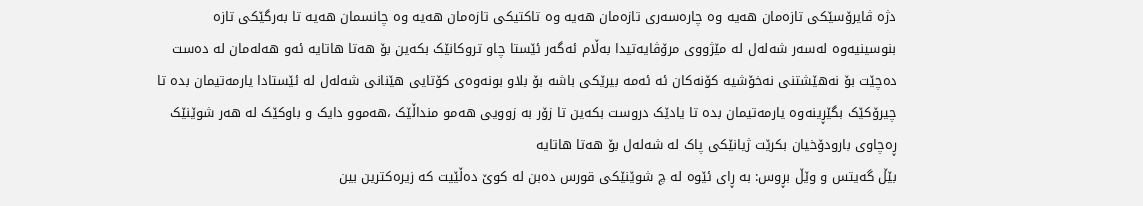دژە ڤایرۆسێکی تازەمان هەیە وە چارەسەری تازەمان هەیە وە تاکتیکی تازەمان هەیە وە چانسمان هەیە تا بەرگێکی تازە بنوسینیەوە لەسەر شەلەل لە مێژووی مرۆڤایەتیدا بەڵام ئەگەر ئێستا چاو تروکانێک بکەین بۆ هەتا هاتایە ئەو هەلەمان لە دەست دەچێت بۆ نەهێشتنی نەخۆشیە کۆنەکان ئە ئەمە بیرێکی باشە بۆ بلاو بونەوەی کۆتایی هێنانی شەلەل لە ئێستادا یارمەتیمان بدە تا چیرۆکێک بگێڕینەوە یارمەتیمان بدە تا یادێک دروست بکەین تا زۆر بە زوویی هەمو منداڵێک ،هەموو دایک و باوکێک لە هەر شوێنێک ڕەچاوی بارودۆخیان بکرێت ژیانێکی پاک لە شەلەل بۆ هەتا هاتایە
بێڵ گەیتس و وێڵ بڕوس: بە ڕای ئێوە لە چ شوێنێکی قورس دەبن لە کوێ دەڵێیت کە زیرەکترین بین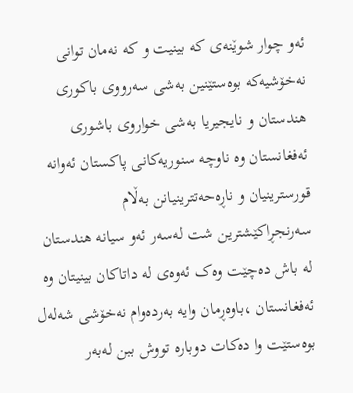ئەو چوار شوێنەی کە بینیت و کە نەمان توانی نەخۆشیەکە بوەستێنین بەشی سەرووی باکوری هندستان و نایجیریا بەشی خواروی باشوری ئەفغانستان وە ناوچە سنوریەکانی پاکستان ئەوانە قورسترینیان و ناڕەحەتترینیانن بەڵام سەرنجڕاکێشترین شت لەسەر ئەو سیانە هندستان لە باش دەچێت وەک ئەوەی لە داتاکان بینیتان وە ئەفغانستان ،باوەڕمان وایە بەردەوام نەخۆشی شەلەل بوەستێت وا دەکات دوبارە تووش ببن لەبەر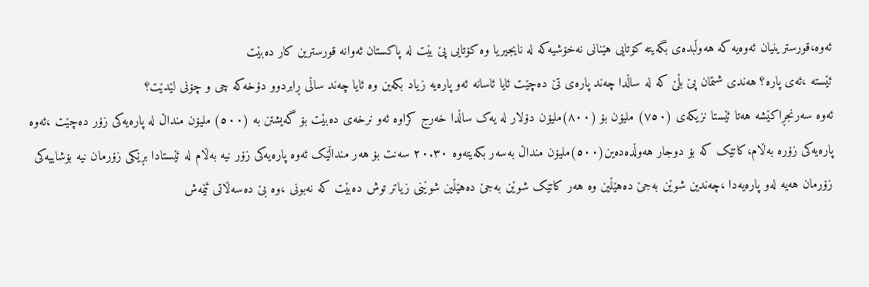ئەوە،قورسترینیان ئەوەیە کە هەوڵبدەی بگەیتە کۆتایی هێنانی نەخۆشیەکە لە نایجیریا وە کۆتایی پێ بێت لە پاکستان ئەوانە قورسترین کار دەبێت
ئێستە ،ئەی پارە؟ هەندی شتمان پێ بڵێ کە لە ساڵدا چەند پارەی تێ دەچێت ئایا ئاسانە ئەو پارەیە زیاد بکەین وە ئایا چەند ساڵی ڕابردوو دۆخەکە چی و چۆنی لێدێت؟
ئەوە سەرنجڕاکێشە هەتا ئێستا نزیکەی (٧٥٠) ملیۆن بۆ (٨٠٠)ملیۆن دۆلار لە یەک ساڵدا خەرج کراوە ئەو نرخەی دەبێت بۆ گەیشتن بە (٥٠٠) ملیۆن منداڵ لە پارەیەکی زۆر دەچێت ،ئەوە پارەیەکی زۆرە بەڵام،کاتێک کە بۆ دوجار هەوڵدەدەین(٥٠٠)ملیۆن منداڵ بەسەر بکەیتەوە ٢٠.٣٠ سەنت بۆ هەر منداڵێک ئەوە پارەیەکی زۆر نیە بەڵام لە ئێستادا بڕێکی زۆرمان نیە بۆشاییەکی زۆرمان هەیە لەو پارەیەدا ،چەندین شوێن بەجێ دەهێڵین وە هەر کاتێک شوێن بەجێ دەهێڵین شوێنی زیاتر توش دەبێت کە نەبونی ،وە بێ دەسەڵاتی ئێمەش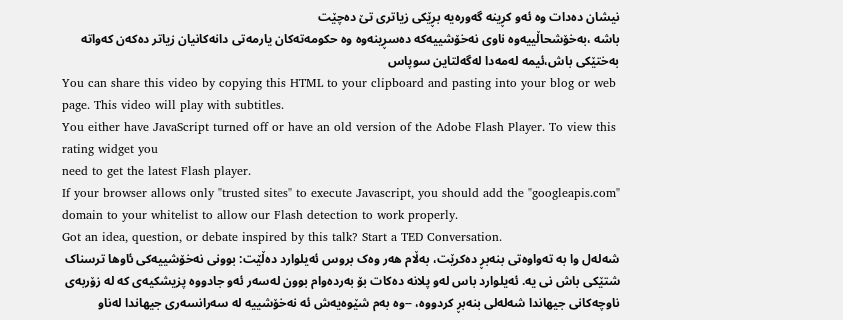نیشان دەدات وە ئەو کڕینە گەورەیە بڕێکی زیاتری تێ دەچێت
باشە ،بەخۆشحاڵییەوە ناوی نەخۆشییەکە دەسڕینەوە وە حکومەتەکان یارمەتی دانەکانیان زیاتر دەکەن کەواتە بەختێکی باش،ئیمە لەمەدا لەگەلتاین سوپاس
You can share this video by copying this HTML to your clipboard and pasting into your blog or web page. This video will play with subtitles.
You either have JavaScript turned off or have an old version of the Adobe Flash Player. To view this rating widget you
need to get the latest Flash player.
If your browser allows only "trusted sites" to execute Javascript, you should add the "googleapis.com" domain to your whitelist to allow our Flash detection to work properly.
Got an idea, question, or debate inspired by this talk? Start a TED Conversation.
شەلەل وا بە تەواوەتی بنەبڕ دەکرێت، بەڵام هەر وەک بروس ئەیلوارد دەڵێت: بوونی نەخۆشییەکی ئاوها ترسناک شتێکی باش نی یە. ئەیلوارد باس لەو پلانە دەکات بۆ بەردەوام بوون لەسەر ئەو جادووە پزیشکیەی کە لە زۆربەی ناوچەکانی جیهاندا شەلەلی بنەبڕ کردووە، --وە بەم شێوەیەش ئە نەخۆشییە لە سەرانسەری جیهاندا لەناو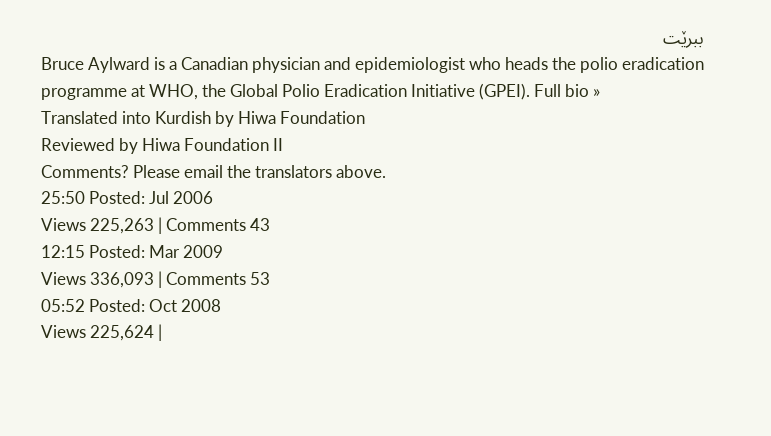ببرێت
Bruce Aylward is a Canadian physician and epidemiologist who heads the polio eradication programme at WHO, the Global Polio Eradication Initiative (GPEI). Full bio »
Translated into Kurdish by Hiwa Foundation
Reviewed by Hiwa Foundation II
Comments? Please email the translators above.
25:50 Posted: Jul 2006
Views 225,263 | Comments 43
12:15 Posted: Mar 2009
Views 336,093 | Comments 53
05:52 Posted: Oct 2008
Views 225,624 |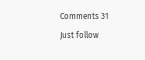Comments 31
Just follow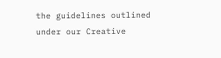the guidelines outlined under our Creative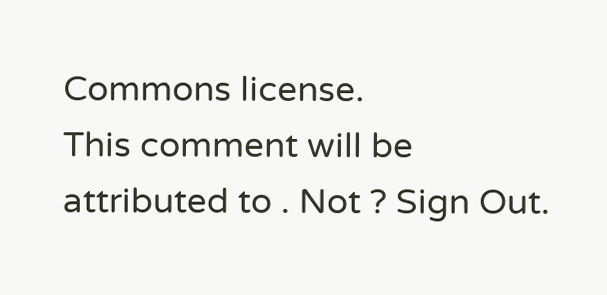Commons license.
This comment will be attributed to . Not ? Sign Out.